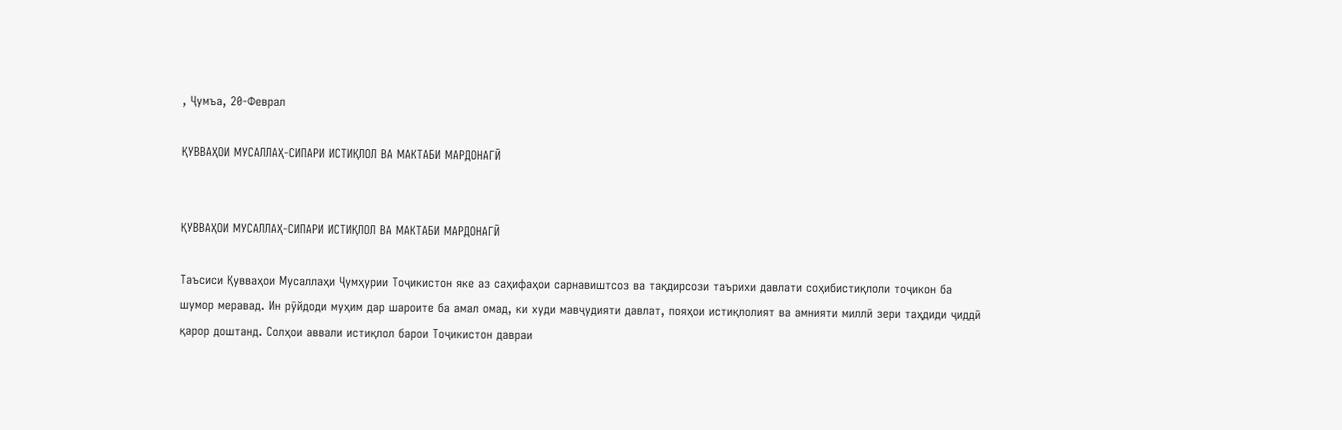, Ҷумъа, 20-Феврал

ҚУВВАҲОИ МУСАЛЛАҲ-СИПАРИ ИСТИҚЛОЛ ВА МАКТАБИ МАРДОНАГӢ


ҚУВВАҲОИ МУСАЛЛАҲ-СИПАРИ ИСТИҚЛОЛ ВА МАКТАБИ МАРДОНАГӢ

Таъсиси Қувваҳои Мусаллаҳи Ҷумҳурии Тоҷикистон яке аз саҳифаҳои сарнавиштсоз ва тақдирсози таърихи давлати соҳибистиқлоли тоҷикон ба шумор меравад. Ин рӯйдоди муҳим дар шароите ба амал омад, ки худи мавҷудияти давлат, пояҳои истиқлолият ва амнияти миллӣ зери таҳдиди ҷиддӣ қарор доштанд. Солҳои аввали истиқлол барои Тоҷикистон давраи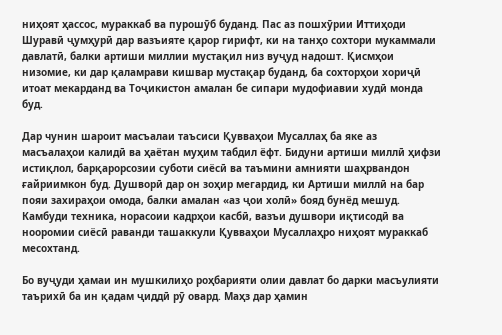ниҳоят ҳассос, мураккаб ва пурошӯб буданд. Пас аз пошхӯрии Иттиҳоди Шуравӣ ҷумҳурӣ дар вазъияте қарор гирифт, ки на танҳо сохтори мукаммали давлатӣ, балки артиши миллии мустақил низ вуҷуд надошт. Қисмҳои низомие, ки дар қаламрави кишвар мустақар буданд, ба сохторҳои хориҷӣ итоат мекарданд ва Тоҷикистон амалан бе сипари мудофиавии худӣ монда буд.

Дар чунин шароит масъалаи таъсиси Қувваҳои Мусаллаҳ ба яке аз масъалаҳои калидӣ ва ҳаётан муҳим табдил ёфт. Бидуни артиши миллӣ ҳифзи истиқлол, барқарорсозии суботи сиёсӣ ва таъмини амнияти шаҳрвандон ғайриимкон буд. Душворӣ дар он зоҳир мегардид, ки Артиши миллӣ на бар пояи захираҳои омода, балки амалан «аз ҷои холӣ» бояд бунёд мешуд. Камбуди техника, норасоии кадрҳои касбӣ, вазъи душвори иқтисодӣ ва нооромии сиёсӣ раванди ташаккули Қувваҳои Мусаллаҳро ниҳоят мураккаб месохтанд.

Бо вуҷуди ҳамаи ин мушкилиҳо роҳбарияти олии давлат бо дарки масъулияти таърихӣ ба ин қадам ҷиддӣ рӯ овард. Маҳз дар ҳамин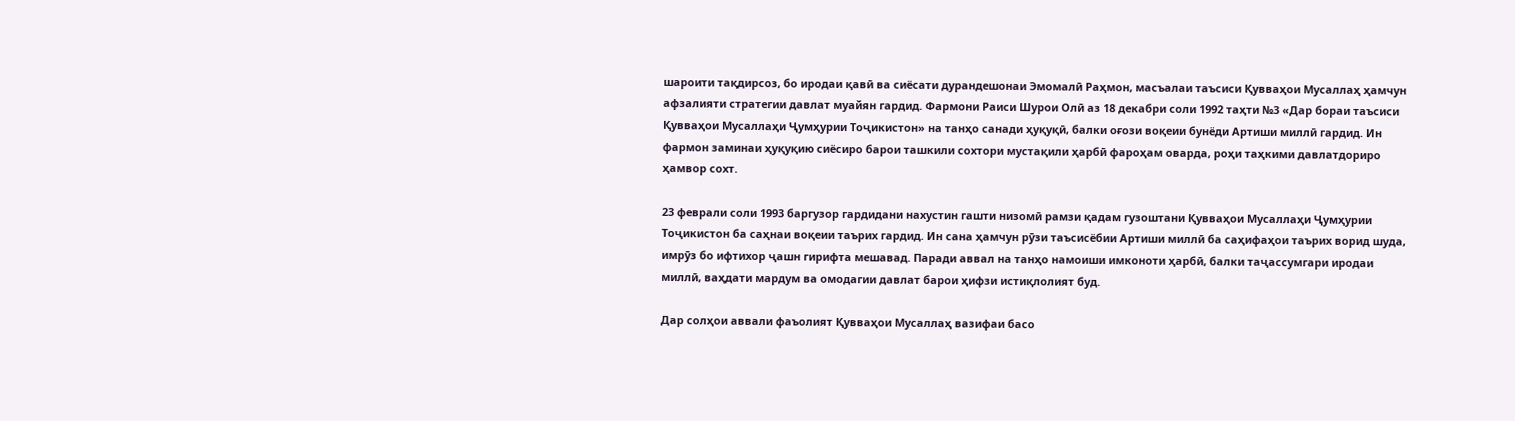шароити тақдирсоз, бо иродаи қавӣ ва сиёсати дурандешонаи Эмомалӣ Раҳмон, масъалаи таъсиси Қувваҳои Мусаллаҳ ҳамчун афзалияти стратегии давлат муайян гардид. Фармони Раиси Шурои Олӣ аз 18 декабри соли 1992 таҳти №3 «Дар бораи таъсиси Қувваҳои Мусаллаҳи Ҷумҳурии Тоҷикистон» на танҳо санади ҳуқуқӣ, балки оғози воқеии бунёди Артиши миллӣ гардид. Ин фармон заминаи ҳуқуқию сиёсиро барои ташкили сохтори мустақили ҳарбӣ фароҳам оварда, роҳи таҳкими давлатдориро ҳамвор сохт.

23 феврали соли 1993 баргузор гардидани нахустин гашти низомӣ рамзи қадам гузоштани Қувваҳои Мусаллаҳи Ҷумҳурии Тоҷикистон ба саҳнаи воқеии таърих гардид. Ин сана ҳамчун рӯзи таъсисёбии Артиши миллӣ ба саҳифаҳои таърих ворид шуда, имрӯз бо ифтихор ҷашн гирифта мешавад. Паради аввал на танҳо намоиши имконоти ҳарбӣ, балки таҷассумгари иродаи миллӣ, ваҳдати мардум ва омодагии давлат барои ҳифзи истиқлолият буд.

Дар солҳои аввали фаъолият Қувваҳои Мусаллаҳ вазифаи басо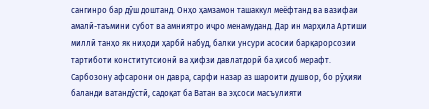сангинро бар дӯш доштанд. Онҳо ҳамзамон ташаккул меёфтанд ва вазифаи амалӣ-таъмини субот ва амниятро иҷро менамуданд. Дар ин марҳила Артиши миллӣ танҳо як ниҳоди ҳарбӣ набуд, балки унсури асосии барқарорсозии тартиботи конститутсионӣ ва ҳифзи давлатдорӣ ба ҳисоб мерафт. Сарбозону афсарони он давра, сарфи назар аз шароити душвор, бо рӯҳияи баланди ватандӯстӣ, садоқат ба Ватан ва эҳсоси масъулияти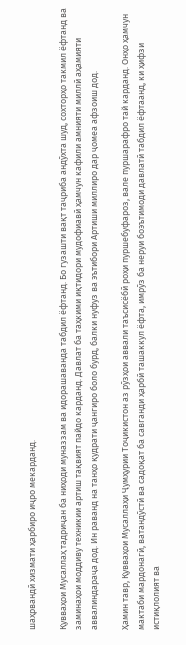шаҳрвандӣ хизмати ҳарбиро иҷро мекарданд.

Қувваҳои Мусаллаҳ тадриҷан ба ниҳоди муназзам ва идорашаванда табдил ёфтанд. Бо гузашти вақт таҷриба андӯхта шуд, сохторҳо такмил ёфтанд ва заминаҳои моддиву техникии артиш тақвият пайдо карданд. Давлат ба таҳкими иқтидори мудофиавӣ ҳамчун кафили амнияти миллӣ аҳамияти аввалиндараҷа дод. Ин раванд на танҳо қудрати ҷангиро боло бурд, балки нуфуз ва эътибори Артиши миллиро дар ҷомеа афзоиш дод.

Ҳамин тавр, Қувваҳои Мусаллаҳи Ҷумҳурии Тоҷикистон аз рӯзҳои аввали таъсисёбӣ роҳи пуршебуфароз, вале пуршарафро тай карданд. Онҳо ҳамчун мактаби мардонагӣ, ватандӯстӣ ва садоқат ба савганди ҳарбӣ ташаккул ёфта, имрӯз ба неруи боэътимоди давлатӣ табдил ёфтаанд, ки ҳифзи истиқлолият ва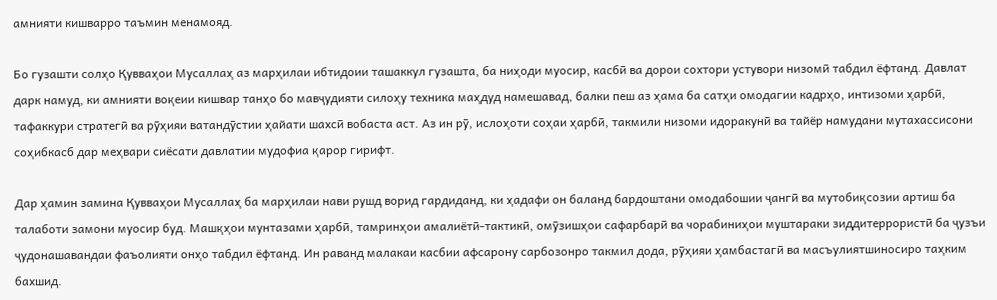амнияти кишварро таъмин менамояд.

Бо гузашти солҳо Қувваҳои Мусаллаҳ аз марҳилаи ибтидоии ташаккул гузашта, ба ниҳоди муосир, касбӣ ва дорои сохтори устувори низомӣ табдил ёфтанд. Давлат дарк намуд, ки амнияти воқеии кишвар танҳо бо мавҷудияти силоҳу техника маҳдуд намешавад, балки пеш аз ҳама ба сатҳи омодагии кадрҳо, интизоми ҳарбӣ, тафаккури стратегӣ ва рӯҳияи ватандӯстии ҳайати шахсӣ вобаста аст. Аз ин рӯ, ислоҳоти соҳаи ҳарбӣ, такмили низоми идоракунӣ ва тайёр намудани мутахассисони соҳибкасб дар меҳвари сиёсати давлатии мудофиа қарор гирифт.

Дар ҳамин замина Қувваҳои Мусаллаҳ ба марҳилаи нави рушд ворид гардиданд, ки ҳадафи он баланд бардоштани омодабошии ҷангӣ ва мутобиқсозии артиш ба талаботи замони муосир буд. Машқҳои мунтазами ҳарбӣ, тамринҳои амалиётӣ-тактикӣ, омӯзишҳои сафарбарӣ ва чорабиниҳои муштараки зиддитеррористӣ ба ҷузъи ҷудонашавандаи фаъолияти онҳо табдил ёфтанд. Ин раванд малакаи касбии афсарону сарбозонро такмил дода, рӯҳияи ҳамбастагӣ ва масъулиятшиносиро таҳким бахшид.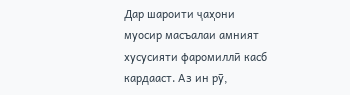Дар шароити ҷаҳони муосир масъалаи амният хусусияти фаромиллӣ касб кардааст. Аз ин рӯ,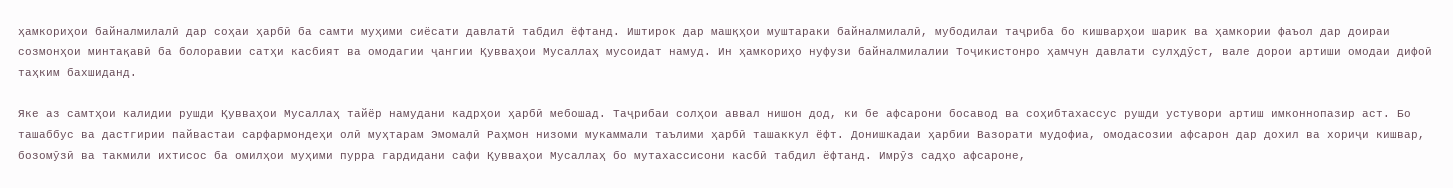ҳамкориҳои байналмилалӣ дар соҳаи ҳарбӣ ба самти муҳими сиёсати давлатӣ табдил ёфтанд. Иштирок дар машқҳои муштараки байналмилалӣ, мубодилаи таҷриба бо кишварҳои шарик ва ҳамкории фаъол дар доираи созмонҳои минтақавӣ ба болоравии сатҳи касбият ва омодагии ҷангии Қувваҳои Мусаллаҳ мусоидат намуд. Ин ҳамкориҳо нуфузи байналмилалии Тоҷикистонро ҳамчун давлати сулҳдӯст, вале дорои артиши омодаи дифоӣ таҳким бахшиданд.

Яке аз самтҳои калидии рушди Қувваҳои Мусаллаҳ тайёр намудани кадрҳои ҳарбӣ мебошад. Таҷрибаи солҳои аввал нишон дод, ки бе афсарони босавод ва соҳибтахассус рушди устувори артиш имконнопазир аст. Бо ташаббус ва дастгирии пайвастаи сарфармондеҳи олӣ муҳтарам Эмомалӣ Раҳмон низоми мукаммали таълими ҳарбӣ ташаккул ёфт. Донишкадаи ҳарбии Вазорати мудофиа, омодасозии афсарон дар дохил ва хориҷи кишвар, бозомӯзӣ ва такмили ихтисос ба омилҳои муҳими пурра гардидани сафи Қувваҳои Мусаллаҳ бо мутахассисони касбӣ табдил ёфтанд. Имрӯз садҳо афсароне,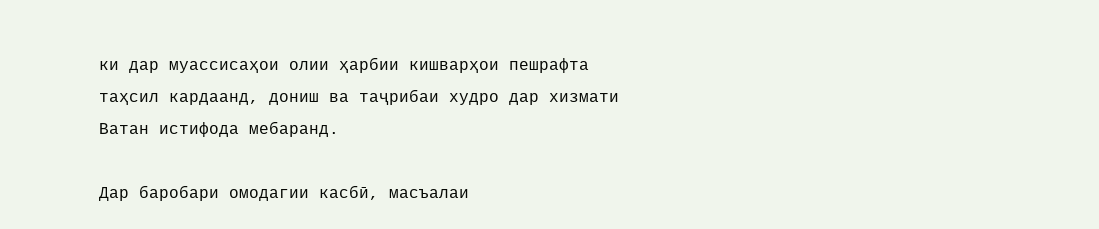ки дар муассисаҳои олии ҳарбии кишварҳои пешрафта таҳсил кардаанд, дониш ва таҷрибаи худро дар хизмати Ватан истифода мебаранд.

Дар баробари омодагии касбӣ, масъалаи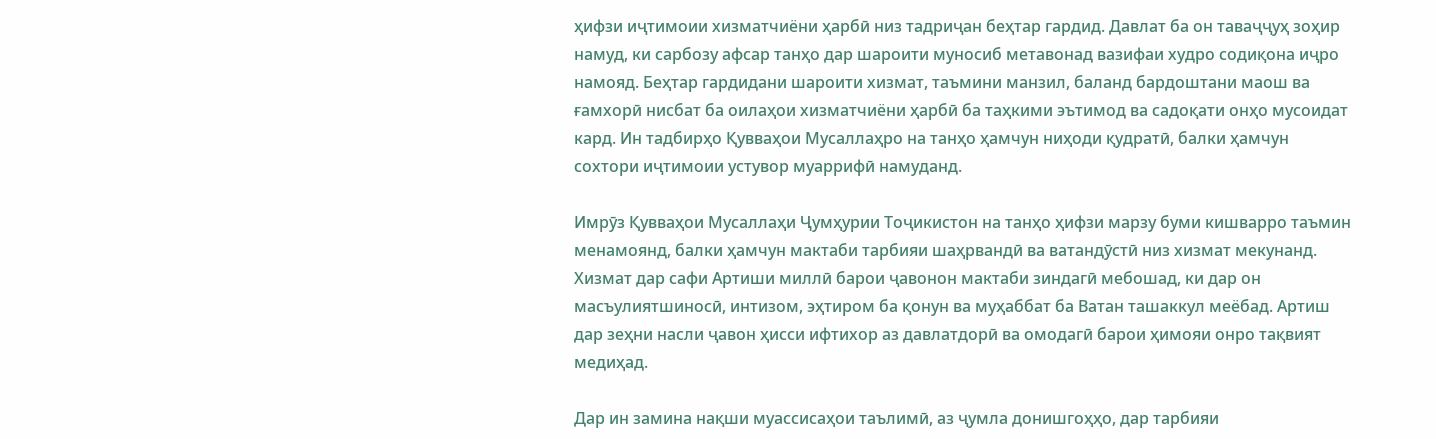ҳифзи иҷтимоии хизматчиёни ҳарбӣ низ тадриҷан беҳтар гардид. Давлат ба он таваҷҷуҳ зоҳир намуд, ки сарбозу афсар танҳо дар шароити муносиб метавонад вазифаи худро содиқона иҷро намояд. Беҳтар гардидани шароити хизмат, таъмини манзил, баланд бардоштани маош ва ғамхорӣ нисбат ба оилаҳои хизматчиёни ҳарбӣ ба таҳкими эътимод ва садоқати онҳо мусоидат кард. Ин тадбирҳо Қувваҳои Мусаллаҳро на танҳо ҳамчун ниҳоди қудратӣ, балки ҳамчун сохтори иҷтимоии устувор муаррифӣ намуданд.

Имрӯз Қувваҳои Мусаллаҳи Ҷумҳурии Тоҷикистон на танҳо ҳифзи марзу буми кишварро таъмин менамоянд, балки ҳамчун мактаби тарбияи шаҳрвандӣ ва ватандӯстӣ низ хизмат мекунанд. Хизмат дар сафи Артиши миллӣ барои ҷавонон мактаби зиндагӣ мебошад, ки дар он масъулиятшиносӣ, интизом, эҳтиром ба қонун ва муҳаббат ба Ватан ташаккул меёбад. Артиш дар зеҳни насли ҷавон ҳисси ифтихор аз давлатдорӣ ва омодагӣ барои ҳимояи онро тақвият медиҳад.

Дар ин замина нақши муассисаҳои таълимӣ, аз ҷумла донишгоҳҳо, дар тарбияи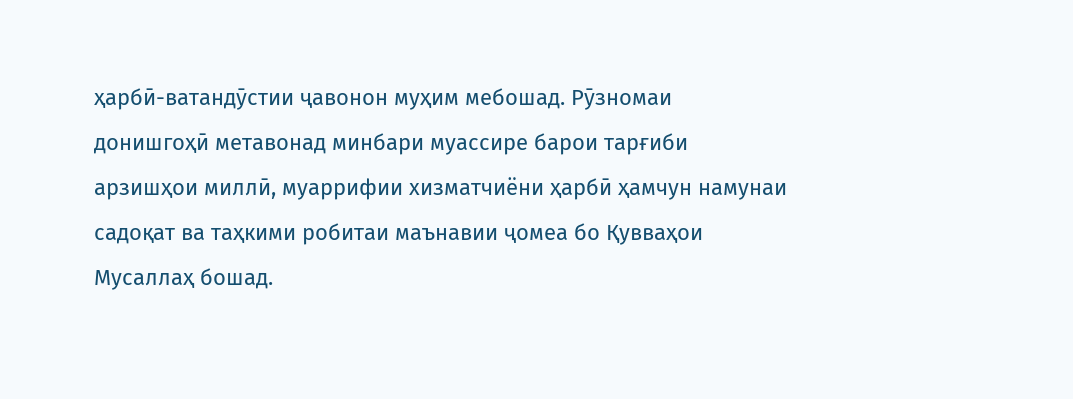ҳарбӣ-ватандӯстии ҷавонон муҳим мебошад. Рӯзномаи донишгоҳӣ метавонад минбари муассире барои тарғиби арзишҳои миллӣ, муаррифии хизматчиёни ҳарбӣ ҳамчун намунаи садоқат ва таҳкими робитаи маънавии ҷомеа бо Қувваҳои Мусаллаҳ бошад.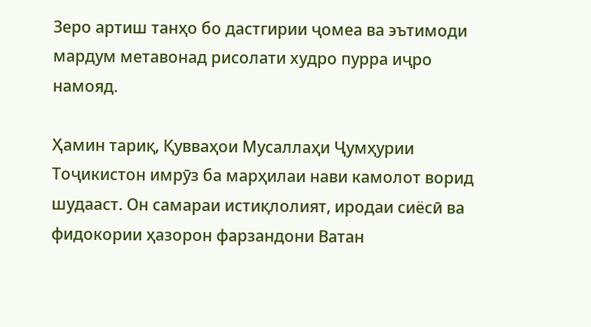Зеро артиш танҳо бо дастгирии ҷомеа ва эътимоди мардум метавонад рисолати худро пурра иҷро намояд.

Ҳамин тариқ, Қувваҳои Мусаллаҳи Ҷумҳурии Тоҷикистон имрӯз ба марҳилаи нави камолот ворид шудааст. Он самараи истиқлолият, иродаи сиёсӣ ва фидокории ҳазорон фарзандони Ватан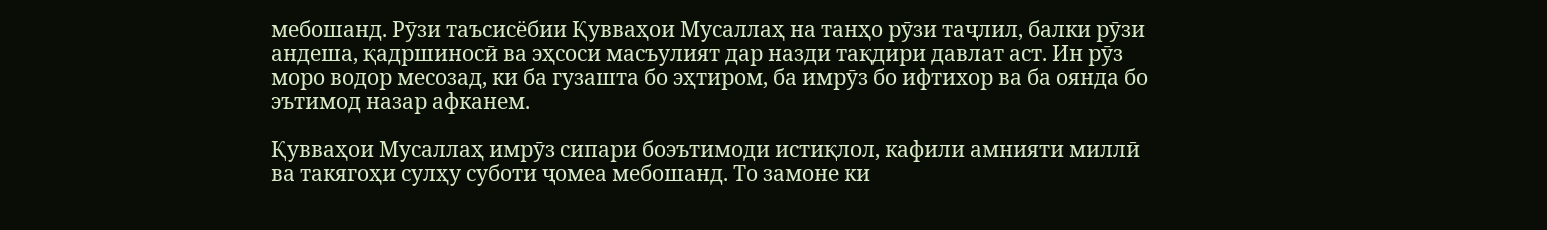мебошанд. Рӯзи таъсисёбии Қувваҳои Мусаллаҳ на танҳо рӯзи таҷлил, балки рӯзи андеша, қадршиносӣ ва эҳсоси масъулият дар назди тақдири давлат аст. Ин рӯз моро водор месозад, ки ба гузашта бо эҳтиром, ба имрӯз бо ифтихор ва ба оянда бо эътимод назар афканем.

Қувваҳои Мусаллаҳ имрӯз сипари боэътимоди истиқлол, кафили амнияти миллӣ ва такягоҳи сулҳу суботи ҷомеа мебошанд. То замоне ки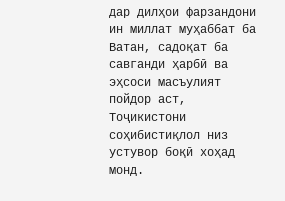дар дилҳои фарзандони ин миллат муҳаббат ба Ватан, садоқат ба савганди ҳарбӣ ва эҳсоси масъулият пойдор аст, Тоҷикистони соҳибистиқлол низ устувор боқӣ хоҳад монд.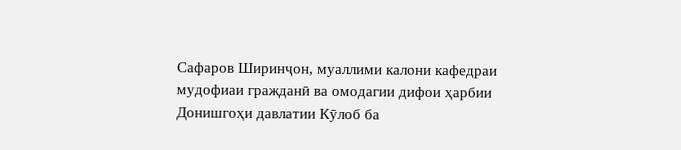Сафаров Ширинҷон, муаллими калони кафедраи мудофиаи гражданӣ ва омодагии дифои ҳарбии Донишгоҳи давлатии Кӯлоб ба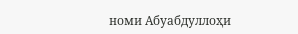номи Абуабдуллоҳи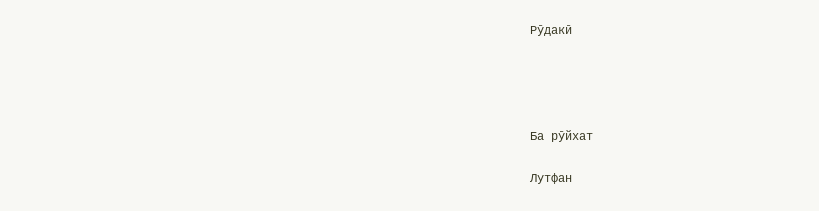Рӯдакӣ




Ба рӯйхат

Лутфан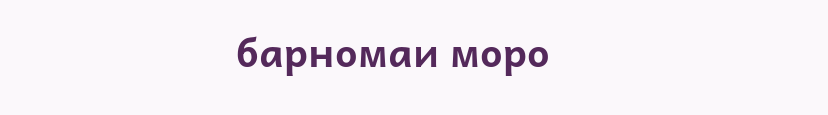барномаи моро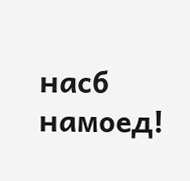насб намоед!